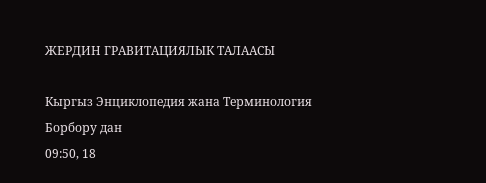ЖЕРДИН ГРАВИТАЦИЯЛЫК ТАЛААСЫ

Кыргыз Энциклопедия жана Терминология Борбору дан
09:50, 18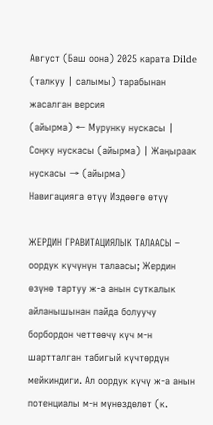Август (Баш оона) 2025 карата Dilde (талкуу | салымы) тарабынан жасалган версия
(айырма) ← Мурунку нускасы | Соңку нускасы (айырма) | Жаңыраак нускасы → (айырма)
Навигацияга өтүү Издөөгө өтүү

ЖЕРДИН ГРАВИТАЦИЯЛЫК ТАЛААСЫ – оордук күчүнүн талаасы; Жердин өзүнө тартуу ж-а анын суткалык айланышынан пайда болуучу борбордон четтөөчү күч м-н шартталган табигый күчтөрдүн мейкиндиги. Ал оордук күчү ж-а анын потенциалы м-н мүнөздөлөт (к.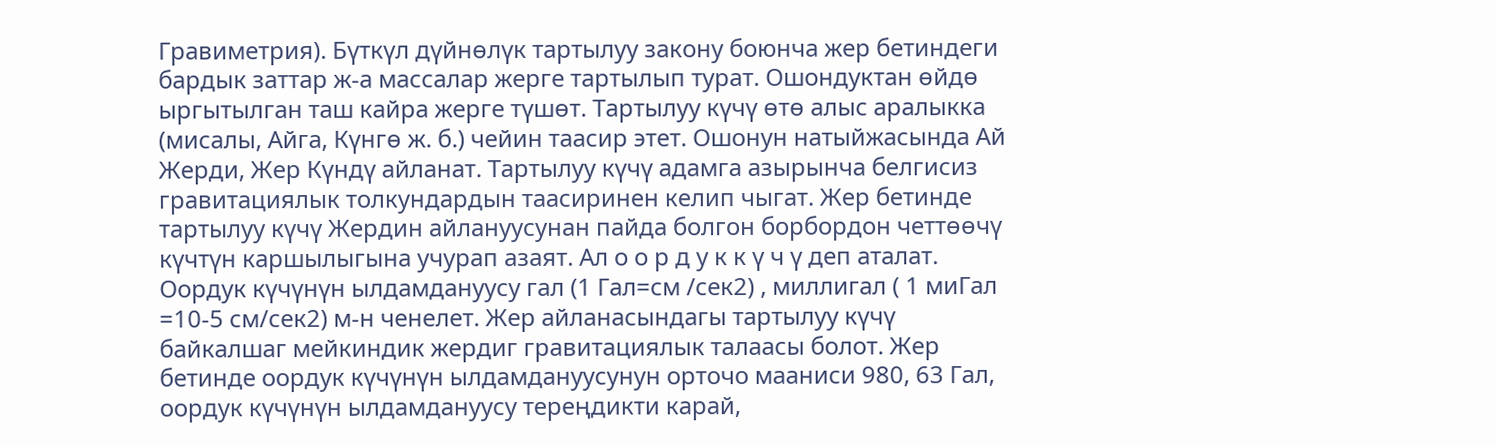Гравиметрия). Бүткүл дүйнөлүк тартылуу закону боюнча жер бетиндеги бардык заттар ж-а массалар жерге тартылып турат. Ошондуктан өйдө ыргытылган таш кайра жерге түшөт. Тартылуу күчү өтө алыс аралыкка (мисалы, Айга, Күнгө ж. б.) чейин таасир этет. Ошонун натыйжасында Ай Жерди, Жер Күндү айланат. Тартылуу күчү адамга азырынча белгисиз гравитациялык толкундардын таасиринен келип чыгат. Жер бетинде тартылуу күчү Жердин айлануусунан пайда болгон борбордон четтөөчү күчтүн каршылыгына учурап азаят. Ал о о р д у к к ү ч ү деп аталат. Оордук күчүнүн ылдамдануусу гал (1 Гал=см /сек2) , миллигал ( 1 миГал =10-5 см/сек2) м-н ченелет. Жер айланасындагы тартылуу күчү байкалшаг мейкиндик жердиг гравитациялык талаасы болот. Жер бетинде оордук күчүнүн ылдамдануусунун орточо мааниси 980, 63 Гал, оордук күчүнүн ылдамдануусу тереңдикти карай,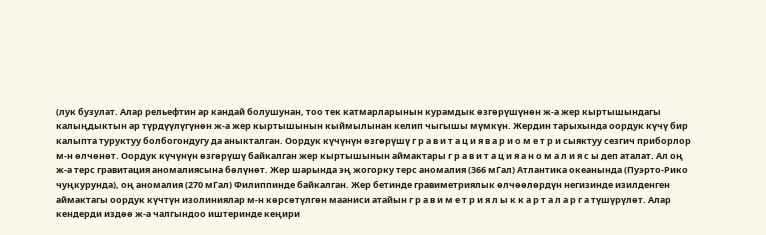(лук бузулат. Алар рельефтин ар кандай болушунан, тоо тек катмарларынын курамдык өзгөрүшүнөн ж-а жер кыртышындагы калыңдыктын ар түрдүүлүгүнөн ж-а жер кыртышынын кыймылынан келип чыгышы мүмкүн. Жердин тарыхында оордук күчү бир калыпта туруктуу болбогондугу да аныкталган. Оордук күчүнүн өзгөрүшү г р а в и т а ц и я в а р и о м е т р и сыяктуу сезгич приборлор м-н өлчөнөт. Оордук күчүнүн өзгөрүшү байкалган жер кыртышынын аймактары г р а в и т а ц и я а н о м а л и я с ы деп аталат. Ал оң ж-а терс гравитация аномалиясына бөлүнөт. Жер шарында эң жогорку терс аномалия (366 мГал) Атлантика океанында (Пуэрто-Рико чуңкурунда), оң аномалия (270 мГал) Филиппинде байкалган. Жер бетинде гравиметриялык өлчөөлөрдүн негизинде изилденген аймактагы оордук күчтүн изолиниялар м-н көрсөтүлгөн мааниси атайын г р а в и м е т р и я л ы к к а р т а л а р г а түшүрүлөт. Алар кендерди издөө ж-а чалгындоо иштеринде кеңири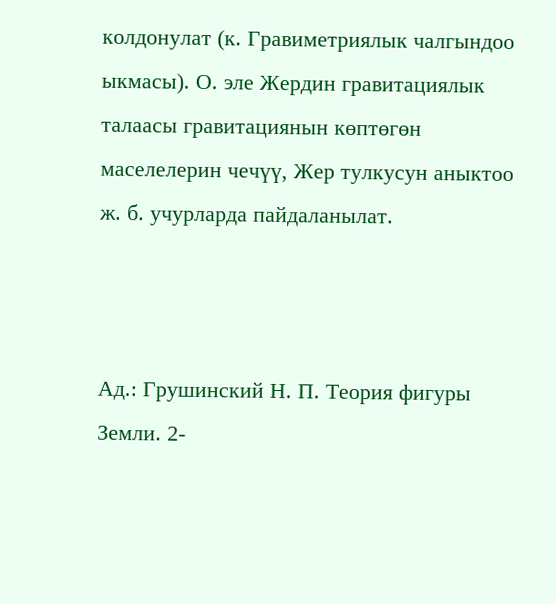колдонулат (к. Гравиметриялык чалгындоо ыкмасы). О. эле Жердин гравитациялык талаасы гравитациянын көптөгөн маселелерин чечүү, Жер тулкусун аныктоо ж. б. учурларда пайдаланылат.



Ад.: Грушинский Н. П. Теория фигуры Земли. 2-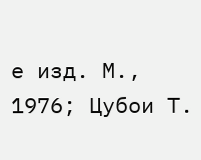е изд. М., 1976; Цубои Т.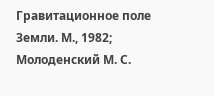Гравитационное поле Земли. М., 1982; Молоденский М. С.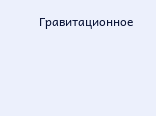Гравитационное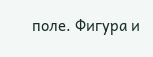поле. Фигура и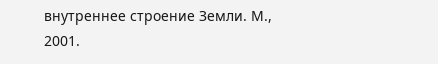внутреннее строение Земли. М., 2001.